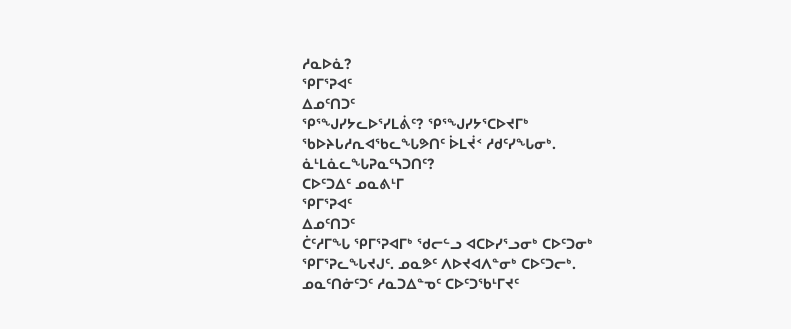ᓱᓇᐅᓈ?
ᕿᒥᕐᕈᐊᑦ
ᐃᓄᑦᑎᑐᑦ
ᕿᕐᖑᓯᔭᓚᐅᕐᓯᒪᕖᑦ? ᕿᕐᖑᓯᔭᕐᑕᐅᔪᒥᒃ ᖃᐅᔨᒐᓱᕆᐊᖃᓚᖓᕗᑎᑦ ᐆᒪᔫᑉ ᓱᑯᑦᓯᖓᓂᒃ. ᓈᒻᒪᓈᓚᖓᕈᓇᑦᓴᑐᑎᑦ?
ᑕᐅᑦᑐᐃᑦ ᓄᓇᕕᒻᒥ
ᕿᒥᕐᕈᐊᑦ
ᐃᓄᑦᑎᑐᑦ
ᑖᑦᓱᒥᖓ ᕿᒥᕐᕈᐊᒥᒃ ᖁᓕᓪᓗ ᐊᑕᐅᓯᕐᓗᓂᒃ ᑕᐅᑦᑐᓂᒃ ᕿᒥᕐᕈᓚᖓᔪᒍᑦ. ᓄᓇᕗᑦ ᐱᐅᔪᐊᐱᓐᓂᒃ ᑕᐅᑦᑐᓕᒃ. ᓄᓇᑦᑎᓃᑦᑐᑦ ᓱᓇᑐᐃᓐᓀᑦ ᑕᐅᑦᑐᖃᒻᒥᔪᑦ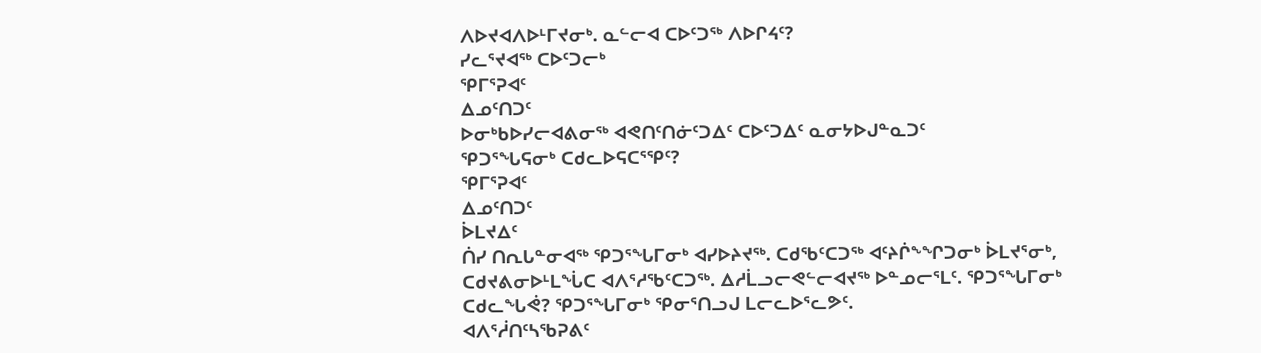ᐱᐅᔪᐊᐱᐅᒻᒥᔪᓂᒃ. ᓇᓪᓕᐊ ᑕᐅᑦᑐᖅ ᐱᐅᒋᔦᑦ?
ᓯᓚᕐᔪᐊᖅ ᑕᐅᑦᑐᓕᒃ
ᕿᒥᕐᕈᐊᑦ
ᐃᓄᑦᑎᑐᑦ
ᐅᓂᒃᑲᐅᓯᓕᐊᕕᓂᖅ ᐊᕙᑎᑦᑎᓃᑦᑐᐃᑦ ᑕᐅᑦᑐᐃᑦ ᓇᓂᔭᐅᒍᓐᓇᑐᑦ
ᕿᑐᕐᖓᕋᓂᒃ ᑕᑯᓚᐅᕋᑕᕐᕿᑦ?
ᕿᒥᕐᕈᐊᑦ
ᐃᓄᑦᑎᑐᑦ
ᐆᒪᔪᐃᑦ
ᑏᓯ ᑎᕆᒐᓐᓂᐊᖅ ᕿᑐᕐᖓᒥᓂᒃ ᐊᓯᐅᔨᔪᖅ. ᑕᑯᖃᑦᑕᑐᖅ ᐊᑦᔨᒌᖕᖏᑐᓂᒃ ᐆᒪᔪᕐᓂᒃ, ᑕᑯᔪᕕᓂᐅᒻᒪᖔᑕ ᐊᐱᕐᓱᖃᑦᑕᑐᖅ. ᐃᓱᒫᓗᓕᕙᓪᓕᐊᔪᖅ ᐅᓐᓄᓕᕐᒪᑦ. ᕿᑐᕐᖓᒥᓂᒃ ᑕᑯᓚᖓᕚ? ᕿᑐᕐᖓᒥᓂᒃ ᕿᓂᕐᑎᓗᒍ ᒪᓕᓚᐅᕐᓚᕗᑦ.
ᐊᐱᕐᓲᑎᑦᓴᖃᕈᕕᑦ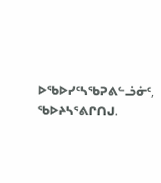ᐅᖃᐅᓯᑦᓴᖃᕈᕕᓪᓘᓃᑦ, ᖃᐅᔨᓴᕐᕕᒋᑎᒍ.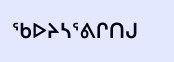ᖃᐅᔨᓴᕐᕕᒋᑎᒍ